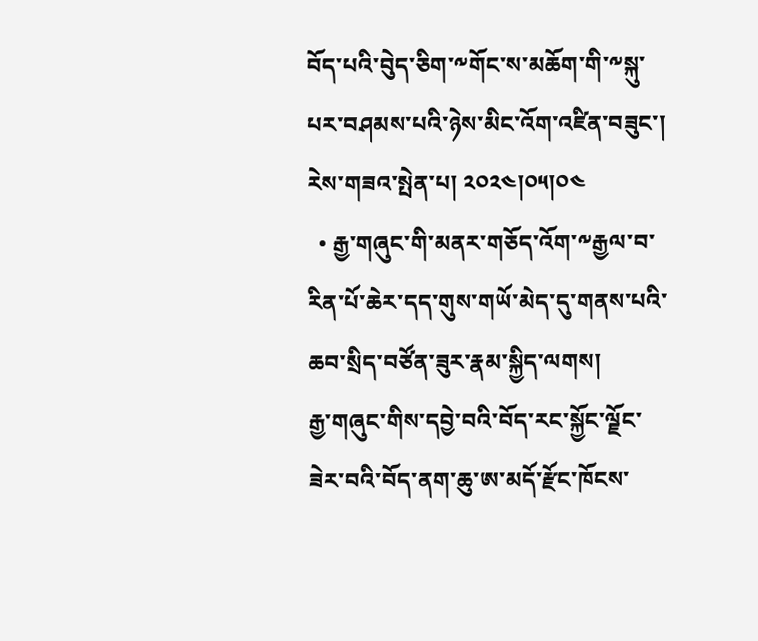བོད་པའི་བེུད་ཅིག་༸གོང་ས་མཆོག་གི་༸སྐུ་པར་བཤམས་པའི་ཉེས་མིང་འོག་འཛིན་བཟུང་།
རེས་གཟའ་སྤེན་པ། ༢༠༢༤།༠༥།༠༤
  • རྒྱ་གཞུང་གི་མནར་གཅོད་འོག་༸རྒྱལ་བ་རིན་པོ་ཆེར་དད་གུས་གཡོ་མེད་དུ་གནས་པའི་ཆབ་སྲིད་བཙོན་ཟུར་རྣམ་སྐྱིད་ལགས།
རྒྱ་གཞུང་གིས་དབྱེ་བའི་བོད་རང་སྐྱོང་ལྗོང་ཟེར་བའི་བོད་ནག་ཆུ་ཨ་མདོ་རྫོང་ཁོངས་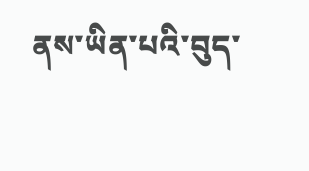ནས་ཡིན་པའི་བུད་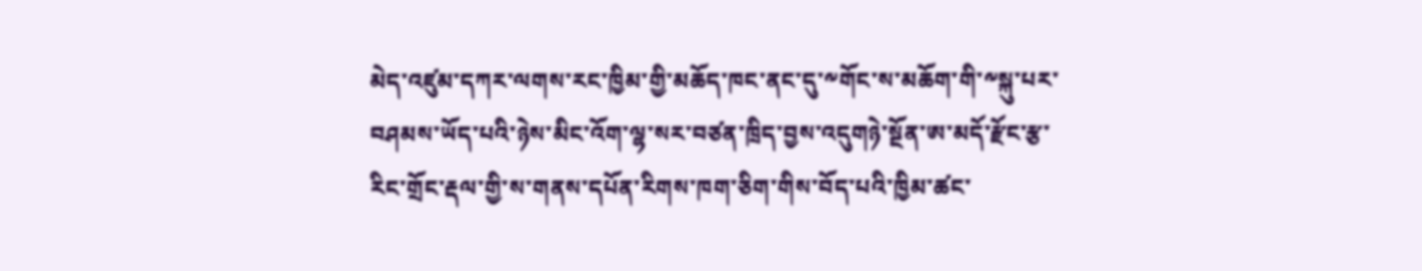མེད་འཛུམ་དཀར་ལགས་རང་ཁྱིམ་གྱི་མཆོད་ཁང་ནང་དུ་༸གོང་ས་མཆོག་གི་༸སྐུ་པར་བཤམས་ཡོད་པའི་ཉེས་མིང་འོག་ལྷ་སར་བཙན་ཁྲིད་བྱས་འདུགཉེ་སྔོན་ཨ་མདོ་རྫོང་རྩ་རིང་གྲོང་རྡལ་གྱི་ས་གནས་དཔོན་རིགས་ཁག་ཅིག་གིས་བོད་པའི་ཁྱིམ་ཚང་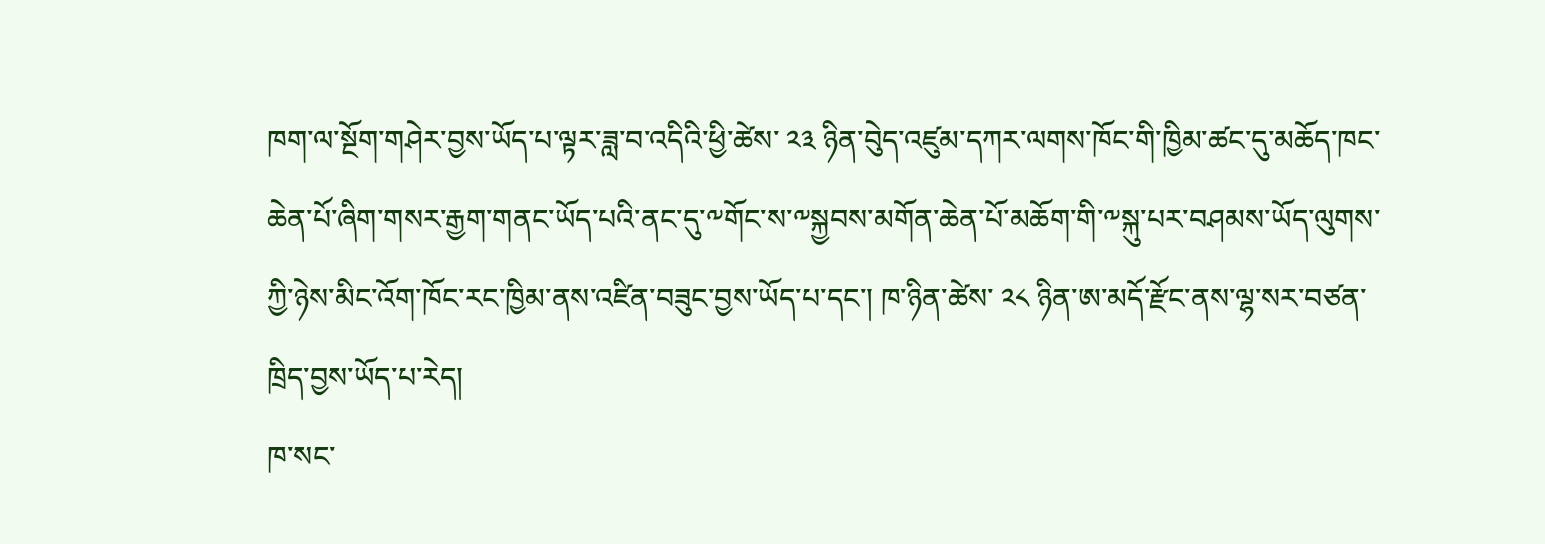ཁག་ལ་སྔོག་གཤེར་བྱས་ཡོད་པ་ལྟར་ཟླ་བ་འདིའི་ཕྱི་ཚེས་ ༢༣ ཉིན་བེུད་འཛུམ་དཀར་ལགས་ཁོང་གི་ཁྱིམ་ཚང་དུ་མཆོད་ཁང་ཆེན་པོ་ཞིག་གསར་རྒྱག་གནང་ཡོད་པའི་ནང་དུ་༸གོང་ས་༸སྐྱབས་མགོན་ཆེན་པོ་མཆོག་གི་༸སྐུ་པར་བཤམས་ཡོད་ལུགས་ཀྱི་ཉེས་མིང་འོག་ཁོང་རང་ཁྱིམ་ནས་འཛིན་བཟུང་བྱས་ཡོད་པ་དང་། ཁ་ཉིན་ཚེས་ ༢༨ ཉིན་ཨ་མདོ་རྫོང་ནས་ལྷ་སར་བཙན་ཁྲིད་བྱས་ཡོད་པ་རེད།
ཁ་སང་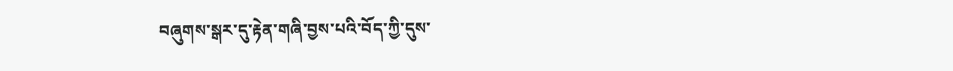བཞུགས་སྒར་དུ་རྟེན་གཞི་བྱས་པའི་བོད་ཀྱི་དུས་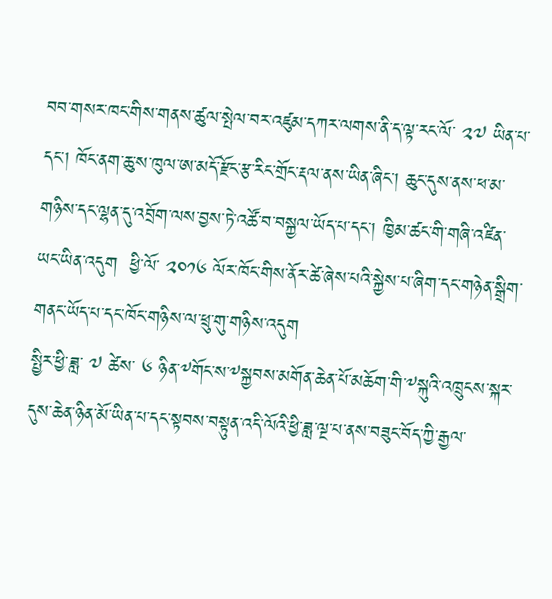བབ་གསར་ཁང་གིས་གནས་ཚུལ་སྤེལ་བར་འཛུམ་དཀར་ལགས་ནི་ད་ལྟ་རང་ལོ་ ༢༧ ཡིན་པ་དང་། ཁོང་ནག་ཆུ་ས་ཁུལ་ཨ་མདོ་རྫོང་རྩ་རིང་གྲོང་རྡལ་ནས་ཡིན་ཞིང་། ཆུང་དུས་ནས་ཕ་མ་གཉིས་དང་ལྷན་དུ་འབྲོག་ལས་བྱས་ཏེ་འཚོ་བ་བསྐྱལ་ཡོད་པ་དང་། ཁྱིམ་ཚང་གི་གཞི་འཛིན་ཡང་ཡིན་འདུག  ཕྱི་ལོ་ ༢༠༡༦ ལོར་ཁོང་གིས་ནོར་ཚེ་ཞེས་པའི་སྐྱེས་པ་ཞིག་དང་གཉེན་སྒྲིག་གནང་ཡོད་པ་དང་ཁོང་གཉིས་ལ་ཕྲུ་གུ་གཉིས་འདུག
སྤྱིར་ཕྱི་ཟླ་ ༧ ཚེས་ ༦ ཉིན་༸གོང་ས་༸སྐྱབས་མགོན་ཆེན་པོ་མཆོག་གི་༸སྐུའི་འཁྲུངས་སྐར་དུས་ཆེན་ཉིན་མོ་ཡིན་པ་དང་སྟབས་བསྟུན་འདི་ལོའི་ཕྱི་ཟླ་ལྔ་པ་ནས་བཟུང་བོད་ཀྱི་རྒྱལ་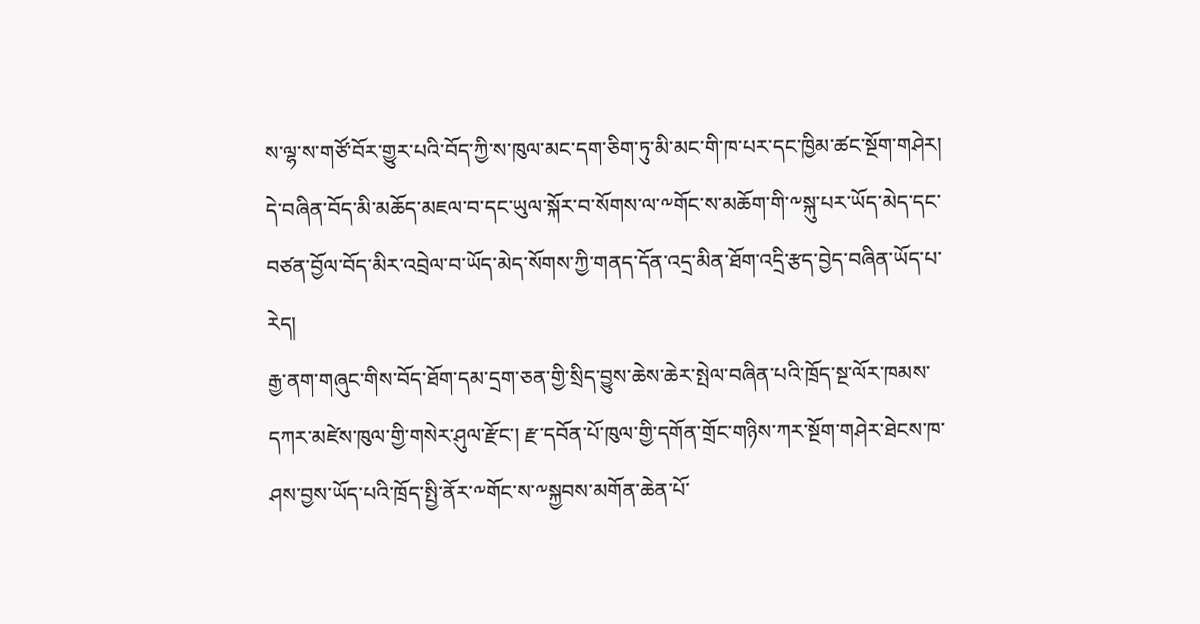ས་ལྷ་ས་གཙོ་བོར་གྱུར་པའི་བོད་ཀྱི་ས་ཁུལ་མང་དག་ཅིག་ཏུ་མི་མང་གི་ཁ་པར་དང་ཁྱིམ་ཚང་སྔོག་གཤེར། དེ་བཞིན་བོད་མི་མཆོད་མཇལ་བ་དང་ཡུལ་སྐོར་བ་སོགས་ལ་༸གོང་ས་མཆོག་གི་༸སྐུ་པར་ཡོད་མེད་དང་བཙན་བྱོལ་བོད་མིར་འབྲེལ་བ་ཡོད་མེད་སོགས་ཀྱི་གནད་དོན་འདྲ་མིན་ཐོག་འདྲི་རྩད་བྱེད་བཞིན་ཡོད་པ་རེད།
རྒྱ་ནག་གཞུང་གིས་བོད་ཐོག་དམ་དྲག་ཅན་གྱི་སྲིད་བྱུས་ཆེས་ཆེར་སྤེལ་བཞིན་པའི་ཁྲོད་སྔ་ལོར་ཁམས་དཀར་མཛེས་ཁུལ་གྱི་གསེར་ཤུལ་རྫོང་། རྫ་དབོན་པོ་ཁུལ་གྱི་དགོན་གྲོང་གཉིས་ཀར་སྔོག་གཤེར་ཐེངས་ཁ་ཤས་བྱས་ཡོད་པའི་ཁྲོད་སྤྱི་ནོར་༸གོང་ས་༸སྐྱབས་མགོན་ཆེན་པོ་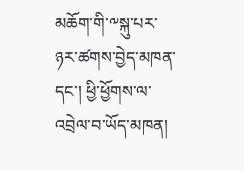མཆོག་གི་༸སྐུ་པར་ཉར་ཚགས་བྱེད་མཁན་དང་། ཕྱི་ཕྱོགས་ལ་འབྲེལ་བ་ཡོད་མཁན།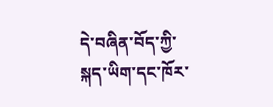དེ་བཞིན་བོད་ཀྱི་སྐད་ཡིག་དང་ཁོར་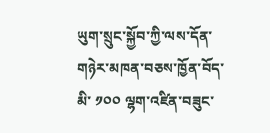ཡུག་སྲུང་སྐྱོབ་ཀྱི་ལས་དོན་གཉེར་མཁན་བཅས་ཁྱོན་བོད་མི་ ༡༠༠ ལྷག་འཛིན་བཟུང་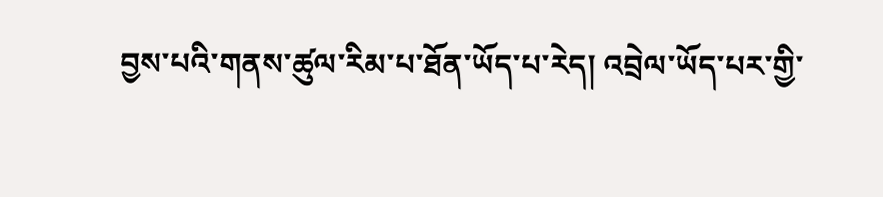བྱས་པའི་གནས་ཚུལ་རིམ་པ་ཐོན་ཡོད་པ་རེད། འབྲེལ་ཡོད་པར་གྱི་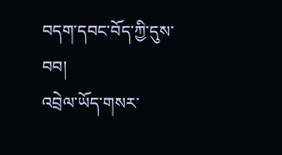བདག་དབང་བོད་ཀྱི་དུས་བབ།
འབྲེལ་ཡོད་གསར་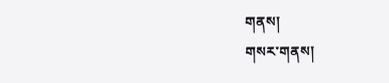གནས།
གསར་གནས།